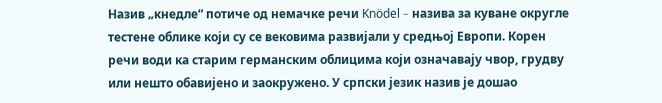Назив „кнедле“ потиче од немачке речи Knödel – назива за куване округле тестене облике који су се вековима развијали у средњој Европи. Корен речи води ка старим германским облицима који означавају чвор, грудву или нешто обавијено и заокружено. У српски језик назив је дошао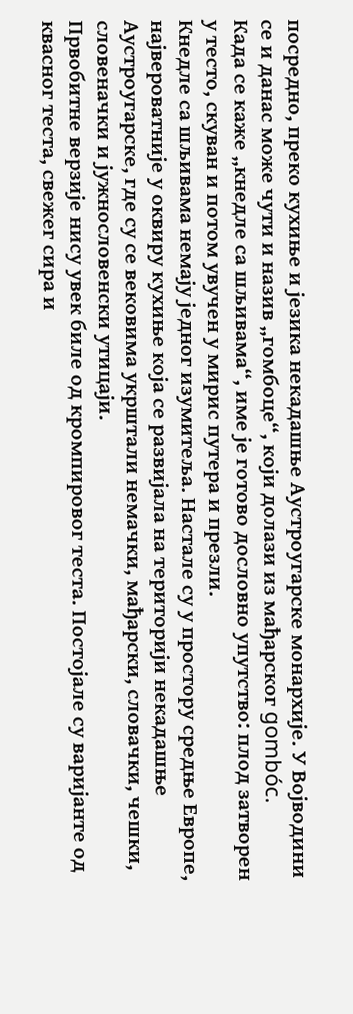посредно, преко кухиње и језика некадашње Аустроугарске монархије. У Војводини се и данас може чути и назив „гомбоце“, који долази из мађарског gombóc.
Када се каже „кнедле са шљивама“, име је готово дословно упутство: плод затворен у тесто, скуван и потом увучен у мирис путера и презли.
Кнедле са шљивама немају једног изумитеља. Настале су у простору средње Европе, највероватније у оквиру кухиње која се развијала на територији некадашње Аустроугарске, где су се вековима укрштали немачки, мађарски, словачки, чешки, словеначки и јужнословенски утицаји.
Првобитне верзије нису увек биле од кромпировог теста. Постојале су варијанте од квасног теста, свежег сира и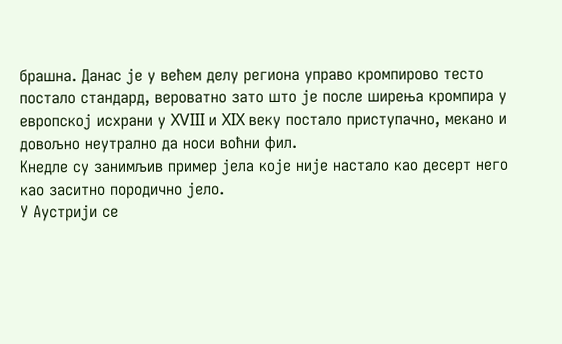брашна. Данас је у већем делу региона управо кромпирово тесто постало стандард, вероватно зато што је после ширења кромпира у европској исхрани у XVIII и XIX веку постало приступачно, мекано и довољно неутрално да носи воћни фил.
Кнедле су занимљив пример јела које није настало као десерт него као заситно породично јело.
У Аустрији се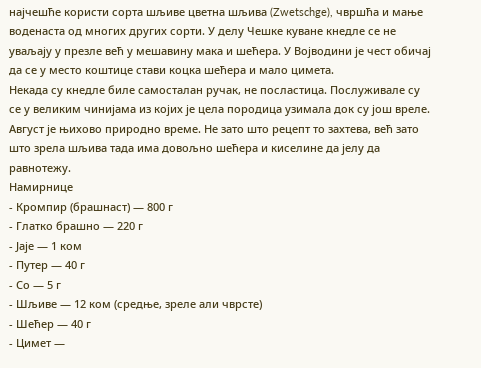најчешће користи сорта шљиве цветна шљива (Zwetschge), чвршћа и мање воденаста од многих других сорти. У делу Чешке куване кнедле се не уваљају у презле већ у мешавину мака и шећера. У Војводини је чест обичај да се у место коштице стави коцка шећера и мало цимета.
Некада су кнедле биле самосталан ручак, не посластица. Послуживале су се у великим чинијама из којих је цела породица узимала док су још вреле.
Август је њихово природно време. Не зато што рецепт то захтева, већ зато што зрела шљива тада има довољно шећера и киселине да јелу да равнотежу.
Намирнице
- Кромпир (брашнаст) — 800 г
- Глатко брашно — 220 г
- Јаје — 1 ком
- Путер — 40 г
- Со — 5 г
- Шљиве — 12 ком (средње, зреле али чврсте)
- Шећер — 40 г
- Цимет —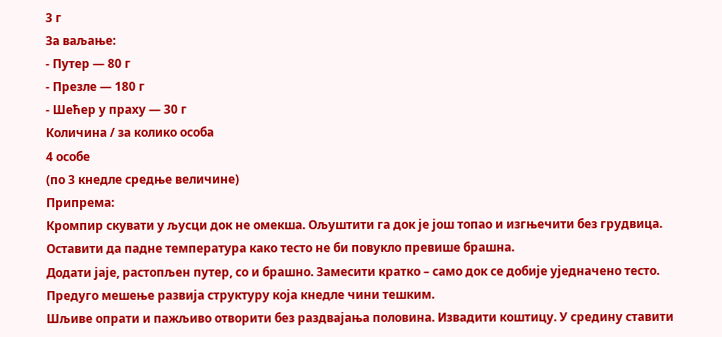3 г
За ваљање:
- Путер — 80 г
- Презле — 180 г
- Шећер у праху — 30 г
Количина / за колико особа
4 особе
(по 3 кнедле средње величине)
Припрема:
Кромпир скувати у љусци док не омекша. Ољуштити га док је још топао и изгњечити без грудвица. Оставити да падне температура како тесто не би повукло превише брашна.
Додати јаје, растопљен путер, со и брашно. Замесити кратко – само док се добије уједначено тесто. Предуго мешење развија структуру која кнедле чини тешким.
Шљиве опрати и пажљиво отворити без раздвајања половина. Извадити коштицу. У средину ставити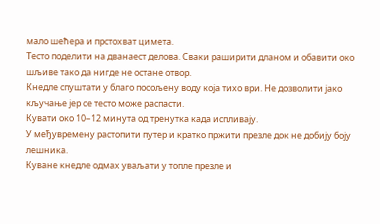мало шећера и прстохват цимета.
Тесто поделити на дванаест делова. Сваки раширити дланом и обавити око шљиве тако да нигде не остане отвор.
Кнедле спуштати у благо посољену воду која тихо ври. Не дозволити јако кључање јер се тесто може распасти.
Кувати око 10–12 минута од тренутка када испливају.
У међувремену растопити путер и кратко пржити презле док не добију боју лешника.
Куване кнедле одмах уваљати у топле презле и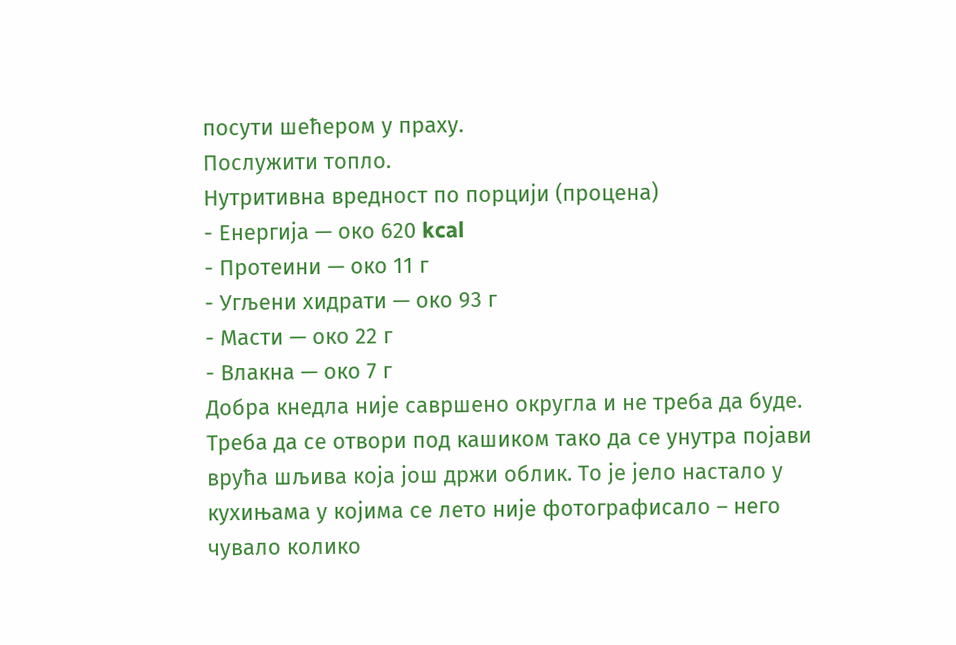посути шећером у праху.
Послужити топло.
Нутритивна вредност по порцији (процена)
- Енергија — око 620 kcal
- Протеини — око 11 г
- Угљени хидрати — око 93 г
- Масти — око 22 г
- Влакна — око 7 г
Добра кнедла није савршено округла и не треба да буде. Треба да се отвори под кашиком тако да се унутра појави врућа шљива која још држи облик. То је јело настало у кухињама у којима се лето није фотографисало – него чувало колико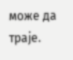може да траје.